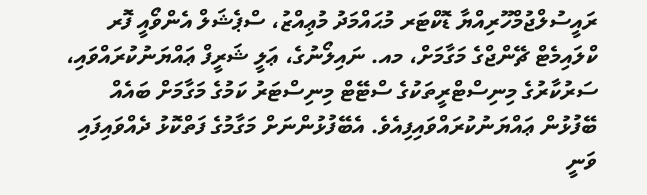ރައީސުލްޖުމްހޫރިއްޔާ ޑޮކްޓަރ މުޙައްމަދު މުޢިއްޒު، ސްޕެޝަލް އެންވޯއީ ފޮރ ކްލައިމެޓް ޗޭންޖްގެ މަގާމަށް، މއ. ނައިލޯނުގެ، ޢަލީ ޝަރީފް ޢައްޔަނުކުރައްވައި، ސަރުކާރުގެ މިނިސްޓްރީތަކުގެ ސްޓޭޓް މިނިސްޓަރު ކަމުގެ މަގާމަށް ބައެއް ބޭފުޅުން ޢައްޔަނުކުރައްވައިފިއެވެ. އެބޭފުޅުންނަށް މަގާމުގެ ފަތްކޮޅު ދެއްވައިފައި ވަނީ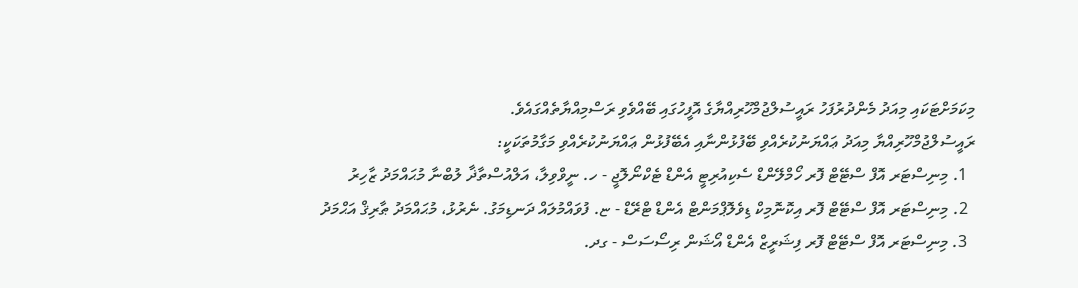މިކަމަށްޓަކައި މިއަދު މެންދުރުފަހު ރައީސުލްޖުމްހޫރިއްޔާގެ އޮފީހުގައި ބޭއްވެވި ރަސްމިއްޔާތެއްގައެވެ.
ރައީސުލްޖުމްހޫރިއްޔާ މިއަދު ޢައްޔަނުކުރެއްވި ބޭފުޅުންނާއި އެބޭފުޅުން ޢައްޔަނުކުރެއްވި މަގާމުތަކަކީ:
  1. މިނިސްޓަރ އޮފް ސްޓޭޓް ފޮރ ހޯމްލޭންޑް ސެކިއުރިޓީ އެންޑް ޓެކްނޯލޮޖީ - ހ. ނީވްވިލާ، އަލްއުސްތާޛާ ލުބްނާ މުޙައްމަދު ޒާހިރު
  2. މިނިސްޓަރ އޮފް ސްޓޭޓް ފޮރ އިކޮނޮމިކް ޑިވެލޮޕްމަންޓް އެންޑް ޓްރޭޑް - ޏ. ފުވައްމުލައް ދަނޑިމަގު. ނެރުޅު، މުޙައްމަދު ޠާރިޤް އަޙްމަދު
  3. މިނިސްޓަރ އޮފް ސްޓޭޓް ފޮރ ފިޝަރީޒް އެންޑް އޯޝަން ރިސޯސަސް - ގދ.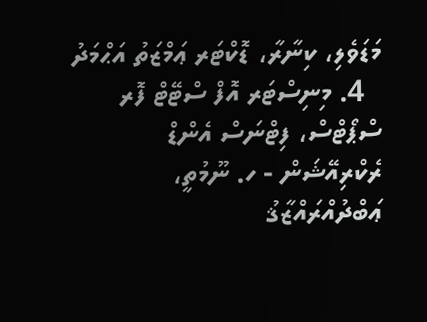މަޑަވެލި، ކިނާރާ، ޑޮކްޓަރ ޢަމްޒަތު އަޙްމަދު
  4. މިނިސްޓަރ އޮފް ސްޓޭޓް ފޮރ ސްޕޯޓްސް، ފިޓްނަސް އެންޑް ރެކްރިއޭޝަން - ހ. ނޫމުތީ، ޢަބްދުއްރައްޒާޤު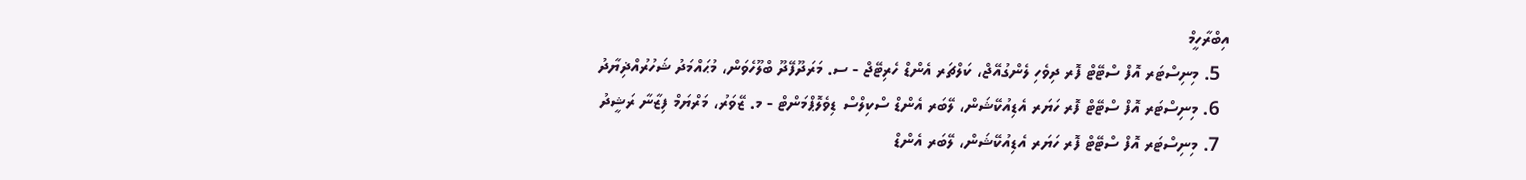އިބްރާހީމް
  5. މިނިސްޓަރ އޮފް ސްޓޭޓް ފޮރ ދިވެހި ލެންގުއޭޖް، ކަލްޗަރ އެންޑް ހެރިޓޭޖް - ސ. މަރަދޫފޭދޫ ބްލޫހެވަން، މުޙައްމަދު ޝަހުރުއްޛިޔާދު
  6. މިނިސްޓަރ އޮފް ސްޓޭޓް ފޮރ ހަޔަރ އެޑިއުކޭޝަން، ލޭބަރ އެންޑް ސްކިލްސް ޑިވެލޮޕްމަންޓް - މ. ޒޭވަރު، މަރްޔަމް ފިޒާނާ ރަޝީދު
  7. މިނިސްޓަރ އޮފް ސްޓޭޓް ފޮރ ހަޔަރ އެޑިއުކޭޝަން، ލޭބަރ އެންޑް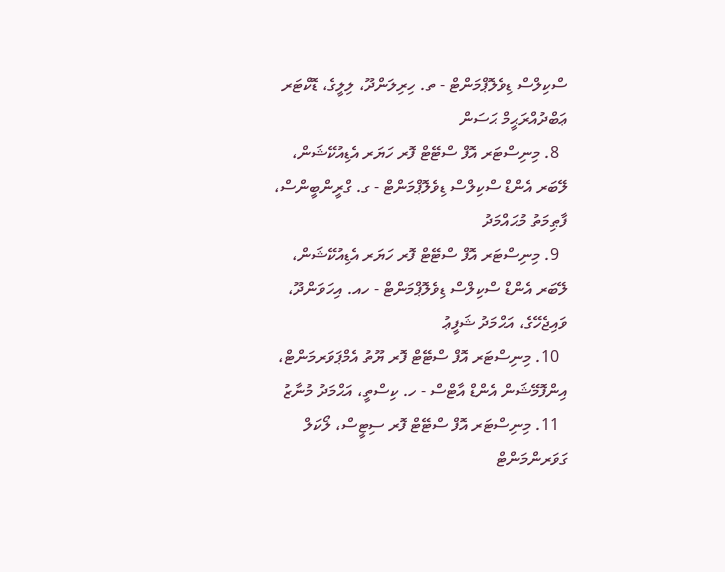ސްކިލްސް ޑިވެލޮޕްމަންޓް - ތ. ހިރިލަންދޫ، ލިލީގެ، ޑޮކްޓަރ ޢަބްދުއްރަޙީމް ޙަސަން
  8. މިނިސްޓަރ އޮފް ސްޓޭޓް ފޮރ ހަޔަރ އެޑިއުކޭޝަން، ލޭބަރ އެންޑް ސްކިލްސް ޑިވެލޮޕްމަންޓް - ގ. ގްރީންބީންސް، ފާޠިމަތު މުޙައްމަދު
  9. މިނިސްޓަރ އޮފް ސްޓޭޓް ފޮރ ހަޔަރ އެޑިއުކޭޝަން، ލޭބަރ އެންޑް ސްކިލްސް ޑިވެލޮޕްމަންޓް - ހއ. އިހަވަންދޫ، ވައިޖެހޭގެ، އަޙްމަދު ޝަފީޢު
  10. މިނިސްޓަރ އޮފް ސްޓޭޓް ފޮރ ޔޫތު އެމްޕަވަރމަންޓް، އިންފޮމޭޝަން އެންޑް އާޓްސް - ހ. ކިސްތީ، އަޙްމަދު މުނާޒު
  11. މިނިސްޓަރ އޮފް ސްޓޭޓް ފޮރ ސިޓީސް، ލޯކަލް ގަވަރންމަންޓް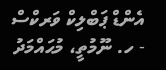އެންޑް ޕަބްލިކް ވަރކްސް - ހ. ނޫމުތީ، މުޙައްމަދު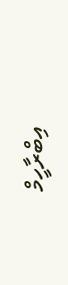އިބްރާހީމް